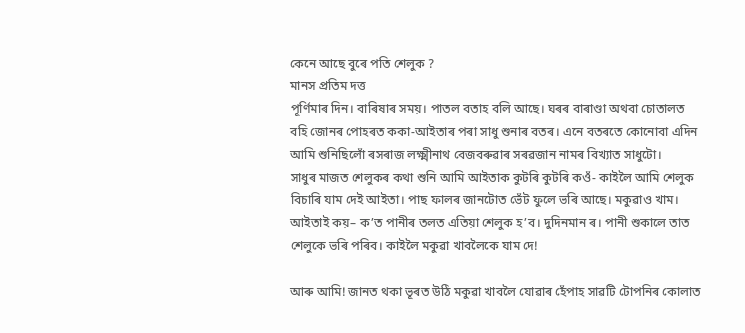কেনে আছে বুৰে পতি শেলুক ?
মানস প্ৰতিম দত্ত
পূৰ্ণিমাৰ দিন। বাৰিষাৰ সময়। পাতল বতাহ বলি আছে। ঘৰৰ বাৰাণ্ডা অথবা চোতালত বহি জোনৰ পোহৰত ককা-আইতাৰ পৰা সাধু শুনাৰ বতৰ। এনে বতৰতে কোনোবা এদিন আমি শুনিছিলোঁ ৰসৰাজ লক্ষ্মীনাথ বেজবৰুৱাৰ সৰৱজান নামৰ বিখ্যাত সাধুটো।
সাধুৰ মাজত শেলুকৰ কথা শুনি আমি আইতাক কুটৰি কুটৰি কওঁ- কাইলৈ আমি শেলুক বিচাৰি যাম দেই আইতা। পাছ ফালৰ জানটোত ভেঁট ফুলে ভৰি আছে। মকুৱাও খাম।
আইতাই কয়– ক’ত পানীৰ তলত এতিয়া শেলুক হ’ব। দুদিনমান ৰ। পানী শুকালে তাত শেলুকে ভৰি পৰিব। কাইলৈ মকুৱা খাবলৈকে যাম দে!

আৰু আমি! জানত থকা ভূৰত উঠি মকুৱা খাবলৈ যোৱাৰ হেঁপাহ সাৱটি টোপনিৰ কোলাত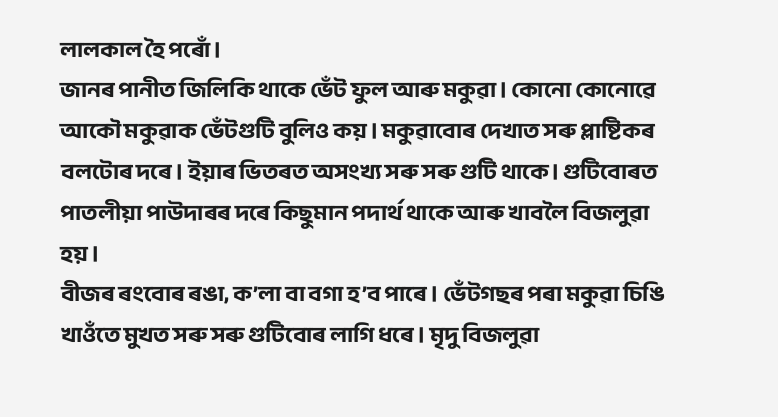লালকাল হৈ পৰোঁ।
জানৰ পানীত জিলিকি থাকে ভেঁট ফুল আৰু মকুৱা। কোনো কোনোৱে আকৌ মকুৱাক ভেঁটগুটি বুলিও কয়। মকুৱাবোৰ দেখাত সৰু প্লাষ্টিকৰ বলটোৰ দৰে। ইয়াৰ ভিতৰত অসংখ্য সৰু সৰু গুটি থাকে। গুটিবোৰত পাতলীয়া পাউদাৰৰ দৰে কিছুমান পদাৰ্থ থাকে আৰু খাবলৈ বিজলুৱা হয়।
বীজৰ ৰংবোৰ ৰঙা, ক’লা বা বগা হ’ব পাৰে। ভেঁটগছৰ পৰা মকুৱা চিঙি খাওঁতে মুখত সৰু সৰু গুটিবোৰ লাগি ধৰে। মৃদু বিজলুৱা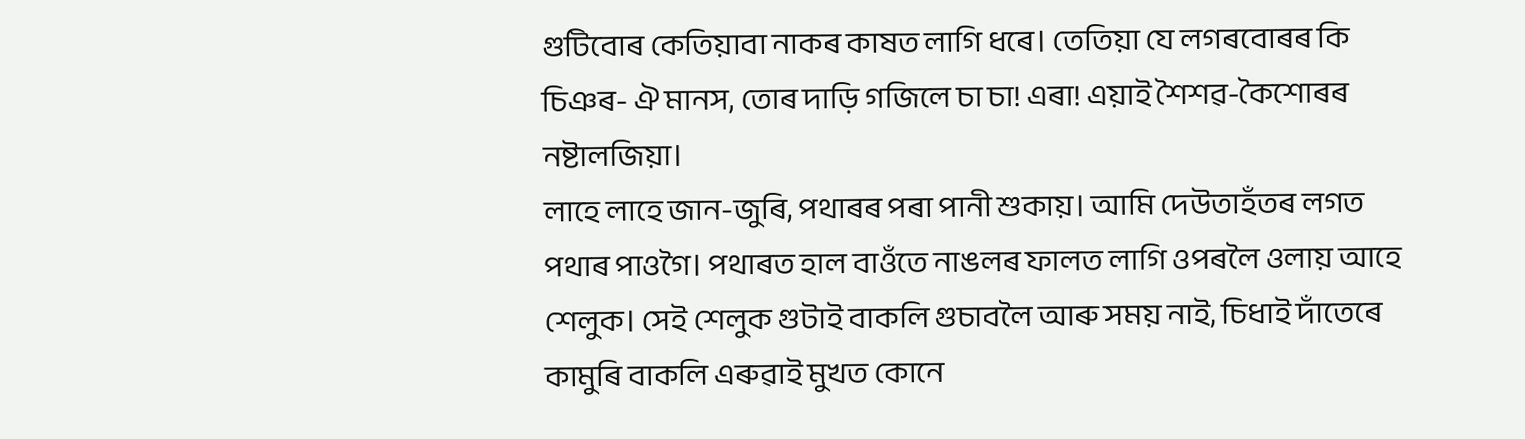গুটিবোৰ কেতিয়াবা নাকৰ কাষত লাগি ধৰে। তেতিয়া যে লগৰবোৰৰ কি চিঞৰ- ঐ মানস, তোৰ দাড়ি গজিলে চা চা! এৰা! এয়াই শৈশৱ-কৈশোৰৰ নষ্টালজিয়া।
লাহে লাহে জান-জুৰি, পথাৰৰ পৰা পানী শুকায়। আমি দেউতাহঁতৰ লগত পথাৰ পাওগৈ। পথাৰত হাল বাওঁতে নাঙলৰ ফালত লাগি ওপৰলৈ ওলায় আহে শেলুক। সেই শেলুক গুটাই বাকলি গুচাবলৈ আৰু সময় নাই, চিধাই দাঁতেৰে কামুৰি বাকলি এৰুৱাই মুখত কোনে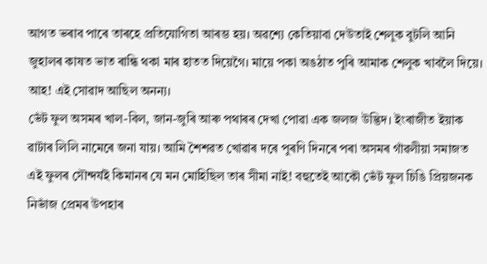আগত ভৰাব পাৰে তাৰহে প্ৰতিযোগিতা আৰম্ভ হয়। অৱশ্যে কেতিয়াবা দেউতাই শেলুক বুটলি আনি জুহালৰ কাষত ভাত ৰান্ধি থকা মাৰ হাতত দিয়েগৈ। মায়ে পকা অঙঠাত পুৰি আমাক শেলুক খাবলৈ দিয়ে। আহ! এই সোৱাদ আছিল অনন্য।
ভেঁট ফুল অসমৰ খাল-বিল, জান-জুৰি আৰু পথাৰৰ দেখা পোৱা এক জলজ উদ্ভিদ। ইংৰাজীত ইয়াক ৱাটাৰ লিলি নামেৰে জনা যায়। আমি শৈশৱত খোৱাৰ দৰে পুৰণি দিনৰে পৰা অসমৰ গাঁৱলীয়া সমাজত এই ফুলৰ সৌন্দৰ্যই কিমানৰ যে মন মোহিছিল তাৰ সীমা নাই! বহুতেই আকৌ ভেঁট ফুল চিঙি প্ৰিয়জনক নিভাঁজ প্ৰেমৰ উপহাৰ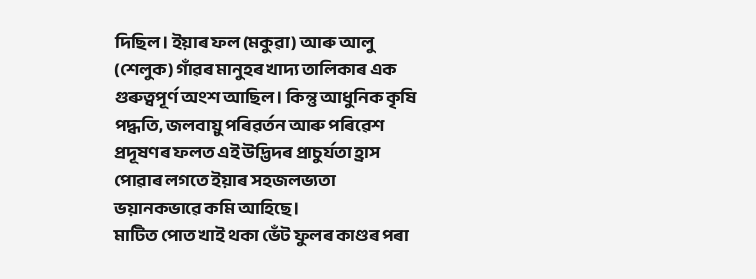দিছিল। ইয়াৰ ফল (মকুৱা) আৰু আলু (শেলুক) গাঁৱৰ মানুহৰ খাদ্য তালিকাৰ এক গুৰুত্বপূৰ্ণ অংশ আছিল। কিন্তু আধুনিক কৃষি পদ্ধতি, জলবায়ু পৰিৱৰ্তন আৰু পৰিৱেশ প্ৰদূষণৰ ফলত এই উদ্ভিদৰ প্ৰাচুৰ্যতা হ্ৰাস পোৱাৰ লগতে ইয়াৰ সহজলভ্যতা ভয়ানকভাৱে কমি আহিছে।
মাটিত পোত খাই থকা ভেঁট ফুলৰ কাণ্ডৰ পৰা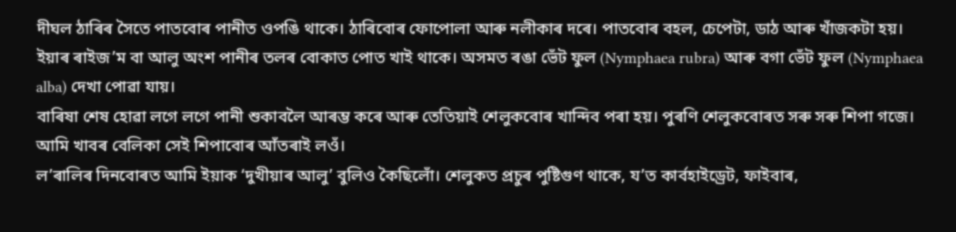দীঘল ঠাৰিৰ সৈতে পাতবোৰ পানীত ওপঙি থাকে। ঠাৰিবোৰ ফোপোলা আৰু নলীকাৰ দৰে। পাতবোৰ বহল, চেপেটা, ডাঠ আৰু খাঁজকটা হয়। ইয়াৰ ৰাইজ’ম বা আলু অংশ পানীৰ তলৰ বোকাত পোত খাই থাকে। অসমত ৰঙা ভেঁট ফুল (Nymphaea rubra) আৰু বগা ভেঁট ফুল (Nymphaea alba) দেখা পোৱা যায়।
বাৰিষা শেষ হোৱা লগে লগে পানী শুকাবলৈ আৰম্ভ কৰে আৰু তেতিয়াই শেলুকবোৰ খান্দিব পৰা হয়। পুৰণি শেলুকবোৰত সৰু সৰু শিপা গজে। আমি খাবৰ বেলিকা সেই শিপাবোৰ আঁতৰাই লওঁ।
ল’ৰালিৰ দিনবোৰত আমি ইয়াক ‘দুখীয়াৰ আলু’ বুলিও কৈছিলোঁ। শেলুকত প্ৰচুৰ পুষ্টিগুণ থাকে, য’ত কাৰ্বহাইড্ৰেট, ফাইবাৰ,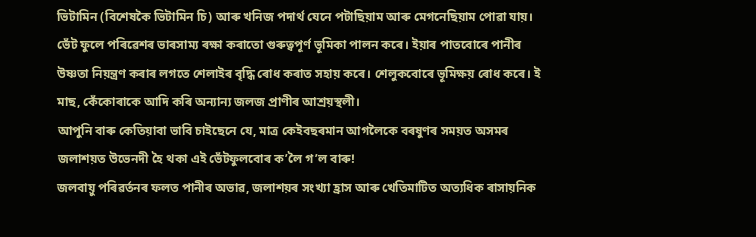ভিটামিন (বিশেষকৈ ভিটামিন চি) আৰু খনিজ পদাৰ্থ যেনে পটাছিয়াম আৰু মেগনেছিয়াম পোৱা যায়।
ভেঁট ফুলে পৰিৱেশৰ ভাৰসাম্য ৰক্ষা কৰাতো গুৰুত্বপূৰ্ণ ভূমিকা পালন কৰে। ইয়াৰ পাতবোৰে পানীৰ উষ্ণতা নিয়ন্ত্ৰণ কৰাৰ লগতে শেলাইৰ বৃদ্ধি ৰোধ কৰাত সহায় কৰে। শেলুকবোৰে ভূমিক্ষয় ৰোধ কৰে। ই মাছ, কেঁকোৰাকে আদি কৰি অন্যান্য জলজ প্ৰাণীৰ আশ্ৰয়স্থলী।
আপুনি বাৰু কেতিয়াবা ভাবি চাইছেনে যে, মাত্ৰ কেইবছৰমান আগলৈকে বৰষুণৰ সময়ত অসমৰ জলাশয়ত উভেনদী হৈ থকা এই ভেঁটফুলবোৰ ক’লৈ গ’ল বাৰু!
জলবায়ু পৰিৱৰ্তনৰ ফলত পানীৰ অভাৱ, জলাশয়ৰ সংখ্যা হ্ৰাস আৰু খেতিমাটিত অত্যধিক ৰাসায়নিক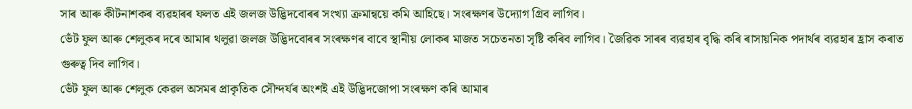সাৰ আৰু কীটনাশকৰ ব্যৱহাৰৰ ফলত এই জলজ উদ্ভিদবোৰৰ সংখ্যা ক্ৰমান্বয়ে কমি আহিছে। সংৰক্ষণৰ উদ্যোগ গ্ৰিব লাগিব।
ভেঁট ফুল আৰু শেলুকৰ দৰে আমাৰ থলুৱা জলজ উদ্ভিদবোৰৰ সংৰক্ষণৰ বাবে স্থানীয় লোকৰ মাজত সচেতনতা সৃষ্টি কৰিব লাগিব। জৈৱিক সাৰৰ ব্যৱহাৰ বৃদ্ধি কৰি ৰাসায়নিক পদাৰ্থৰ ব্যৱহাৰ হ্ৰাস কৰাত গুৰুত্ব দিব লাগিব।
ভেঁট ফুল আৰু শেলুক কেৱল অসমৰ প্ৰাকৃতিক সৌন্দৰ্যৰ অংশই এই উদ্ভিদজোপা সংৰক্ষণ কৰি আমাৰ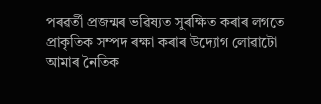পৰৱৰ্তী প্ৰজন্মৰ ভৱিষ্যত সুৰক্ষিত কৰাৰ লগতে প্ৰাকৃতিক সম্পদ ৰক্ষা কৰাৰ উদ্যোগ লোৱাটো আমাৰ নৈতিক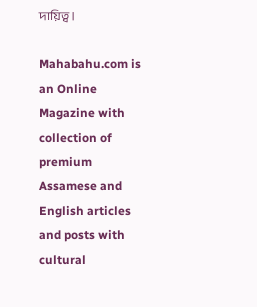দায়িত্ব।

Mahabahu.com is an Online Magazine with collection of premium Assamese and English articles and posts with cultural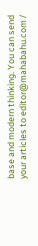base and modern thinking. You can send your articles to editor@mahabahu.com /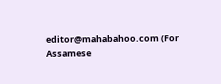editor@mahabahoo.com (For Assamese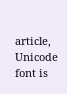article, Unicode font is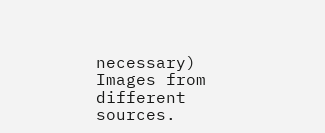necessary) Images from different sources.